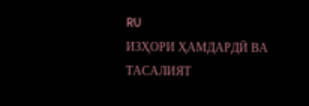RU
ИЗҲОРИ ҲАМДАРДӢ ВА ТАСАЛИЯТ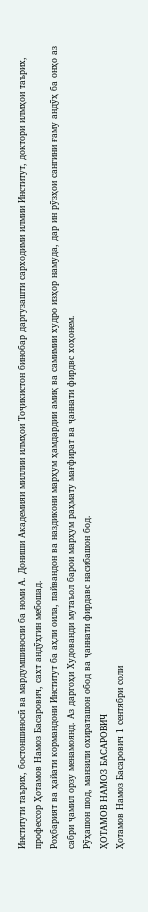Институти таърих, бостоншиносӣ ва мардумшиносии ба номи А. Дониши Академияи миллии илмҳои Тоҷикистон бинобар даргузашти сарходими илмии Институт, доктори илмҳои таърих, профессор Ҳотамов Намоз Басарович, сахт андӯҳгин мебошад.
Роҳбарият ва ҳайати кормандони Институт ба аҳли оила, пайвандон ва наздикони марҳум ҳамдардии амиқ ва самимии худро изҳор намуда, дар ин рӯзҳои сангини ғаму андӯҳ ба онҳо аз сабри ҷамил орзу менамоянд. Аз даргоҳи Худованди мутаъол барои марҳум раҳмату мағфират ва ҷаннати фирдвс хоҳонем.
Рӯҳашон шод, манзили охираташон обод ва ҷаннати фирдавс насибашон бод.
ҲОТАМОВ НАМОЗ БАСАРОВИЧ
Ҳотамов Намоз Басарович 1 сентябри соли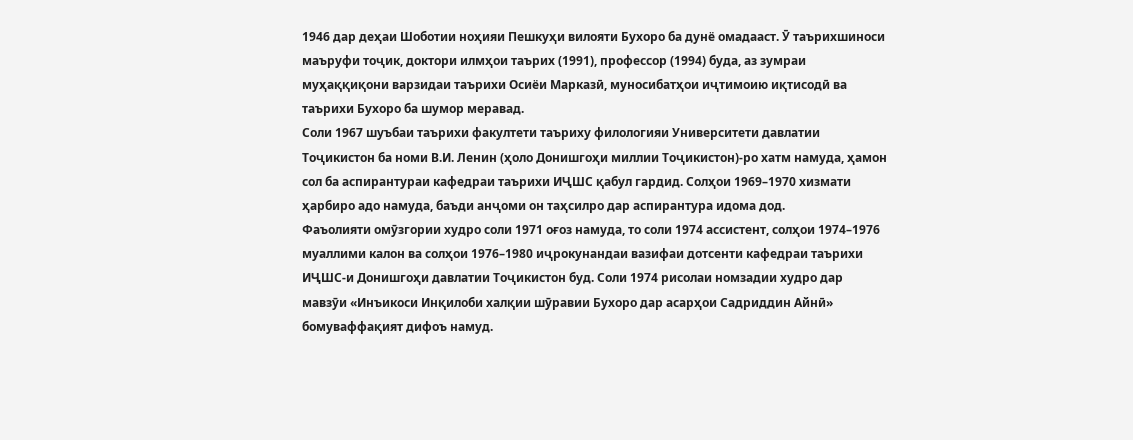1946 дар деҳаи Шоботии ноҳияи Пешкуҳи вилояти Бухоро ба дунё омадааст. Ӯ таърихшиноси маъруфи тоҷик, доктори илмҳои таърих (1991), профессор (1994) буда, аз зумраи муҳаққиқони варзидаи таърихи Осиёи Марказӣ, муносибатҳои иҷтимоию иқтисодӣ ва таърихи Бухоро ба шумор меравад.
Соли 1967 шуъбаи таърихи факултети таъриху филологияи Университети давлатии Тоҷикистон ба номи В.И. Ленин (ҳоло Донишгоҳи миллии Тоҷикистон)-ро хатм намуда, ҳамон сол ба аспирантураи кафедраи таърихи ИҶШС қабул гардид. Солҳои 1969–1970 хизмати ҳарбиро адо намуда, баъди анҷоми он таҳсилро дар аспирантура идома дод.
Фаъолияти омӯзгории худро соли 1971 оғоз намуда, то соли 1974 ассистент, солҳои 1974–1976 муаллими калон ва солҳои 1976–1980 иҷрокунандаи вазифаи дотсенти кафедраи таърихи ИҶШС-и Донишгоҳи давлатии Тоҷикистон буд. Соли 1974 рисолаи номзадии худро дар мавзӯи «Инъикоси Инқилоби халқии шӯравии Бухоро дар асарҳои Садриддин Айнӣ» бомуваффақият дифоъ намуд.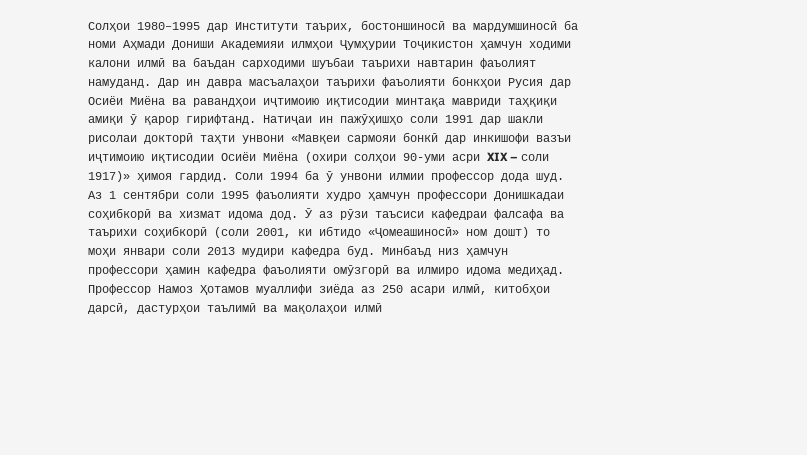Солҳои 1980–1995 дар Институти таърих, бостоншиносӣ ва мардумшиносӣ ба номи Аҳмади Дониши Академияи илмҳои Ҷумҳурии Тоҷикистон ҳамчун ходими калони илмӣ ва баъдан сарходими шуъбаи таърихи навтарин фаъолият намуданд. Дар ин давра масъалаҳои таърихи фаъолияти бонкҳои Русия дар Осиёи Миёна ва равандҳои иҷтимоию иқтисодии минтақа мавриди таҳқиқи амиқи ӯ қарор гирифтанд. Натиҷаи ин пажӯҳишҳо соли 1991 дар шакли рисолаи докторӣ таҳти унвони «Мавқеи сармояи бонкӣ дар инкишофи вазъи иҷтимоию иқтисодии Осиёи Миёна (охири солҳои 90-уми асри XIX – соли 1917)» ҳимоя гардид. Соли 1994 ба ӯ унвони илмии профессор дода шуд.
Аз 1 сентябри соли 1995 фаъолияти худро ҳамчун профессори Донишкадаи соҳибкорӣ ва хизмат идома дод. Ӯ аз рӯзи таъсиси кафедраи фалсафа ва таърихи соҳибкорӣ (соли 2001, ки ибтидо «Ҷомеашиносӣ» ном дошт) то моҳи январи соли 2013 мудири кафедра буд. Минбаъд низ ҳамчун профессори ҳамин кафедра фаъолияти омӯзгорӣ ва илмиро идома медиҳад.
Профессор Намоз Ҳотамов муаллифи зиёда аз 250 асари илмӣ, китобҳои дарсӣ, дастурҳои таълимӣ ва мақолаҳои илмӣ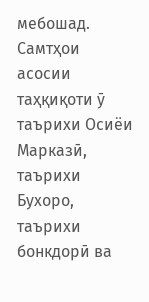мебошад. Самтҳои асосии таҳқиқоти ӯ таърихи Осиёи Марказӣ, таърихи Бухоро, таърихи бонкдорӣ ва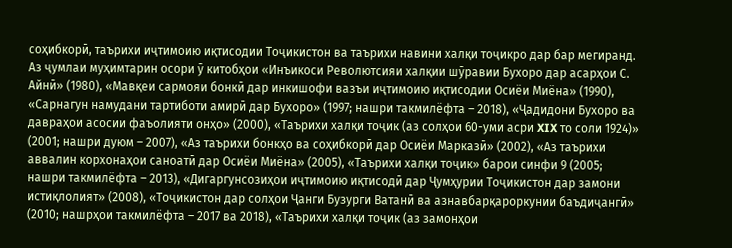соҳибкорӣ, таърихи иҷтимоию иқтисодии Тоҷикистон ва таърихи навини халқи тоҷикро дар бар мегиранд.
Аз ҷумлаи муҳимтарин осори ӯ китобҳои «Инъикоси Револютсияи халқии шӯравии Бухоро дар асарҳои С. Айнӣ» (1980), «Мавқеи сармояи бонкӣ дар инкишофи вазъи иҷтимоию иқтисодии Осиёи Миёна» (1990), «Сарнагун намудани тартиботи амирӣ дар Бухоро» (1997; нашри такмилёфта – 2018), «Ҷадидони Бухоро ва давраҳои асосии фаъолияти онҳо» (2000), «Таърихи халқи тоҷик (аз солҳои 60-уми асри XIX то соли 1924)» (2001; нашри дуюм – 2007), «Аз таърихи бонкҳо ва соҳибкорӣ дар Осиёи Марказӣ» (2002), «Аз таърихи аввалин корхонаҳои саноатӣ дар Осиёи Миёна» (2005), «Таърихи халқи тоҷик» барои синфи 9 (2005; нашри такмилёфта – 2013), «Дигаргунсозиҳои иҷтимоию иқтисодӣ дар Ҷумҳурии Тоҷикистон дар замони истиқлолият» (2008), «Тоҷикистон дар солҳои Ҷанги Бузурги Ватанӣ ва азнавбарқароркунии баъдиҷангӣ» (2010; нашрҳои такмилёфта – 2017 ва 2018), «Таърихи халқи тоҷик (аз замонҳои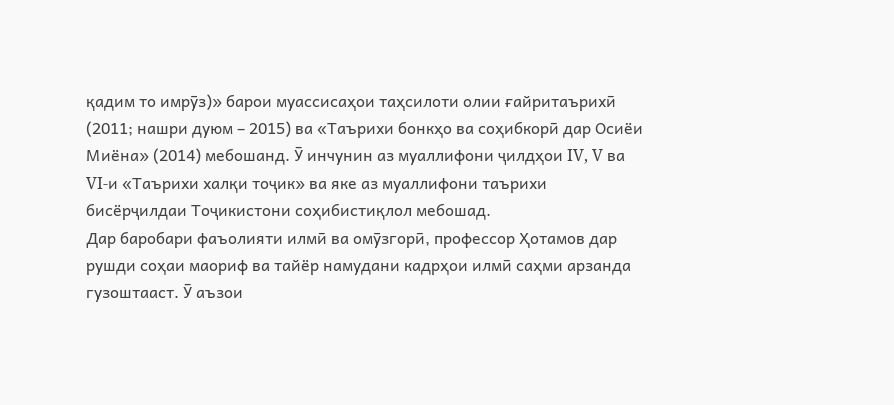қадим то имрӯз)» барои муассисаҳои таҳсилоти олии ғайритаърихӣ (2011; нашри дуюм – 2015) ва «Таърихи бонкҳо ва соҳибкорӣ дар Осиёи Миёна» (2014) мебошанд. Ӯ инчунин аз муаллифони ҷилдҳои IV, V ва VI-и «Таърихи халқи тоҷик» ва яке аз муаллифони таърихи бисёрҷилдаи Тоҷикистони соҳибистиқлол мебошад.
Дар баробари фаъолияти илмӣ ва омӯзгорӣ, профессор Ҳотамов дар рушди соҳаи маориф ва тайёр намудани кадрҳои илмӣ саҳми арзанда гузоштааст. Ӯ аъзои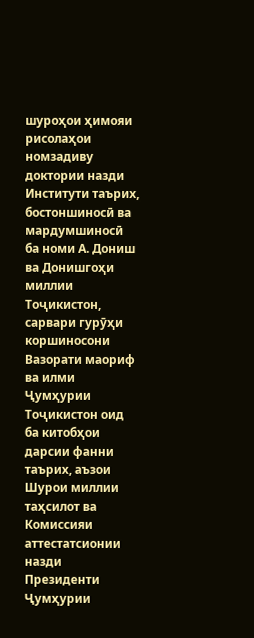шуроҳои ҳимояи рисолаҳои номзадиву доктории назди Институти таърих, бостоншиносӣ ва мардумшиносӣ ба номи А. Дониш ва Донишгоҳи миллии Тоҷикистон, сарвари гурӯҳи коршиносони Вазорати маориф ва илми Ҷумҳурии Тоҷикистон оид ба китобҳои дарсии фанни таърих, аъзои Шурои миллии таҳсилот ва Комиссияи аттестатсионии назди Президенти Ҷумҳурии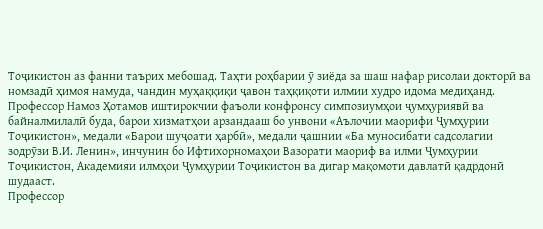Тоҷикистон аз фанни таърих мебошад. Таҳти роҳбарии ӯ зиёда за шаш нафар рисолаи докторӣ ва номзадӣ ҳимоя намуда, чандин муҳаққиқи ҷавон таҳқиқоти илмии худро идома медиҳанд.
Профессор Намоз Ҳотамов иштирокчии фаъоли конфронсу симпозиумҳои ҷумҳуриявӣ ва байналмилалӣ буда, барои хизматҳои арзандааш бо унвони «Аълочии маорифи Ҷумҳурии Тоҷикистон», медали «Барои шуҷоати ҳарбӣ», медали ҷашнии «Ба муносибати садсолагии зодрӯзи В.И. Ленин», инчунин бо Ифтихорномаҳои Вазорати маориф ва илми Ҷумҳурии Тоҷикистон, Академияи илмҳои Ҷумҳурии Тоҷикистон ва дигар мақомоти давлатӣ қадрдонӣ шудааст.
Профессор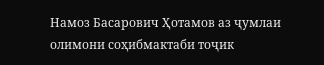Намоз Басарович Ҳотамов аз ҷумлаи олимони соҳибмактаби тоҷик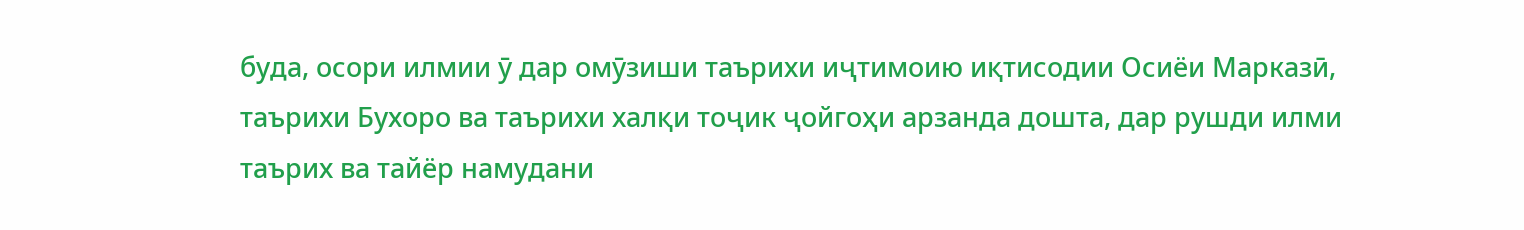буда, осори илмии ӯ дар омӯзиши таърихи иҷтимоию иқтисодии Осиёи Марказӣ, таърихи Бухоро ва таърихи халқи тоҷик ҷойгоҳи арзанда дошта, дар рушди илми таърих ва тайёр намудани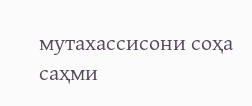мутахассисони соҳа саҳми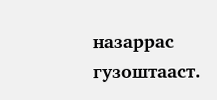назаррас гузоштааст.